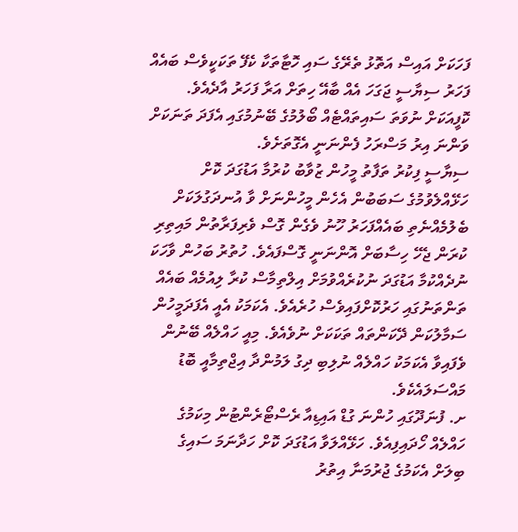ފަހަކަށް އައިސް އަތޮޅު ތެރޭގެ ސައި ހޮޓާތަކާ ކެފޭ ތަކަކީވެސް ބައެއް ފަހަރު ސިޔާސީ ޖަގަހަ އެއް ބާއޭ ހިތަށް އަރާ ފަހަރު އާދެއެވެ. ކޮފީއަކަށް ނުވަތަ ސައިތައްޓެއް ބޯލުމުގެ ބޭނުމުގައި އެފަދަ ތަނަކަށް ވަންނަ އިރު މަސްރަހު ފެންނަނީ އެގޮތަށެވެ.
ސިޔާސީ ފިކުރު ތަފާތު މީހުން ޒުވާބު ކުރުމާ އަޑުގަދަ ކޮށް ހަޅޭއްލެވުމުގެ ސަބަބުން އެހެން މީހުންނަށް ވާ އުނދަގުލަކަށް ބެލުމެއްނެތި ބައެއްފަހަރު ހޫނު ވެގެން ގޮސް ވެރިފަރާތުން މައިތިރި ކުރަން ޖެހޭ ހިސާބަށް އޮންނަނީ ގޮސްފައެވެ. ހުތުރު ބަހުން ވާހަކަ ނުދެއްކުމާ އަޑުގަދަ ނުކުރެއްވުމަށް އިލްތިމާސް ކުރާ ލިއުމެއް ބައެއް ތަންތަނުގައި ހަރުކޮށްފައިވެސް ހުރެއެވެ. އެކަމަކު އެއީ އެފަދަމީހުން ސަމާލުކަން ދޭކަންތައް ތަކަކަށް ނުވެއެވެ. މިއީ ހައްލެއް ބޭނުން ވެފައިވާ އެކަމަކު ހައްލެއް ނުލިބި ދިގު ލަމުންދާ އިޖްތިމާއީ ބޮޑު މައްސަލައެކެވެ.
ށ. ފުނަދޫގައި ހުންނަ ގުޑް އައިޑިއާ ރެސްޓޯރެންޓުން މިކަމުގެ ހައްލެއް ހޯދައިފިއެވެ. ހަޅޭއްލަވާ އަޑުގަދަ ކޮށް ހަދާނަމަ ސައިގެ ބިލަށް އެކަމުގެ ޖުރުމަނާ އިތުރު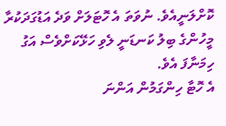ކޮށްލަނީއެވެ. ނުވަތަ އެ ހޮޓަލަށް ވަދެ އަޑުގަދަކުރާ މީހުންގެ ބިލު ކަނޑަނީ ލެވި ހަޅޭކަށްވެސް އަގު ހިމަނާފަ އެވެ.
އެ ހޮޓާ ހިންގަމުން އަންނަ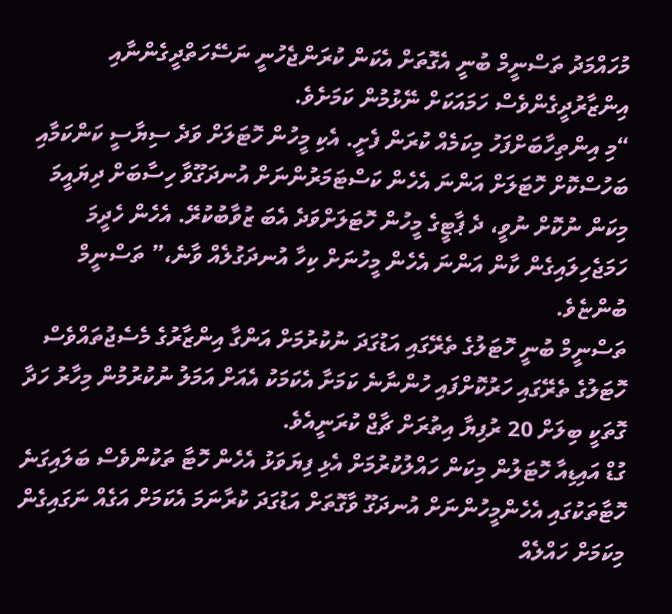މުހައްމަދު ތަސްނީމް ބުނީ އެގޮތަށް އެކަން ކުރަންޖެހުނީ ނަސޭހަތްދީގެންނާއި އިންޒާރުދީގެންވެސް ހަމައަކަށް ނޭޅުމުން ކަމަށެވެ.
“މި އިންތިހާބަށްފަހު މިކަމެއް ކުރަން ފެށީ. އެކި މީހުން ހޮޓަލަށް ވަދެ ސިޔާސީ ކަންކަމާއި ބަހުސްކޮށް ހޮޓަލަށް އަންނަ އެހެން ކަސްޓަމަރުންނަށް އުނދަގޫވާ ހިސާބަށް ދިޔައީމަ މިކަން ނުކޮށް ނުވީ، ދެ ޕާޓީގެ މީހުން ހޮޓަލަށްވަދެ އެބަ ޒުވާބުކުރޭ. އެހެން ހެދީމަ ހަމަޖެހިލައިގެން ކާން އަންނަ އެހެން މީހުނަށް ކިހާ އުނދަގުލެއް ވާނެ،” ތަސްނީމް ބުންޏެވެ.
ތަސްނީމް ބުނީ ހޮޓަލުގެ ތެރޭގައި އަޑުގަދަ ނުކުރުމަށް އަންގާ އިންޒާރުގެ މެސެޖުތައްވެސް ހޮޓަލުގެ ތެރޭގައި ހަރުކޮށްފައި ހުންނާނެ ކަމަށާ އެކަމަކު އެއަށް އަމަލު ނުކުރުމުން މިހާރު ހަދާ ގޮތަކީ ބިލަށް 20 ރުފިޔާ އިތުރަށް ޗާޖް ކުރަނީއެވެ.
ގުޑް އައިޑިއާ ހޮޓަލުން މިކަން ހައްލުކުރުމަށް އެޅި ފިޔަވަޅު އެހެން ހޮޓާ ތަކުންވެސް ބަލައިގަނެ ހޮޓާތަކުގައި އެހެންމީހުންނަށް އުނދަގޫ ވާގޮތަށް އަޑުގަދަ ކުރާނަމަ އެކަމަށް އަގެއް ނަގައިގެން މިކަމަށް ހައްލެއް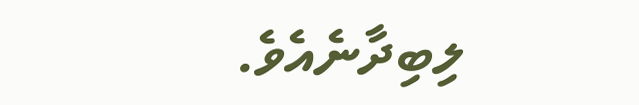ލިބިދާނެއެވެ.